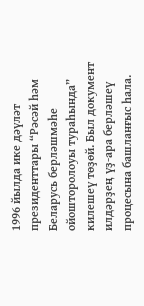1996 йылда ике дәүләт президенттары “Рәсәй һәм Беларусь берләшмәһе ойошторолоуы тураһында” килешеү төҙөй. Был документ илдәрҙең үҙ-ара берләшеү процесына башланғыс һала.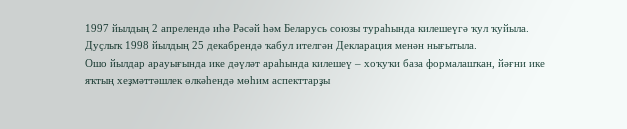1997 йылдың 2 апрелендә иһә Рәсәй һәм Беларусь союзы тураһында килешеүгә ҡул ҡуйыла. Дуҫлыҡ 1998 йылдың 25 декабрендә ҡабул ителгән Декларация менән нығытыла.
Ошо йылдар арауығында ике дәүләт араһында килешеү – хоҡуҡи база формалашҡан, йәғни ике яҡтың хеҙмәттәшлек өлкәһендә мөһим аспекттарҙы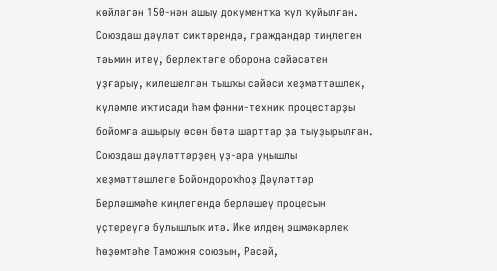көйләгән 150-нән ашыу документҡа ҡул ҡуйылған. Союздаш дәүләт сиктәрендә, граждандар тиңлеген тәьмин итеү, берлектәге оборона сәйәсәтен уҙғарыу, килешелгән тышҡы сәйәси хеҙмәттәшлек, күләмле иҡтисади һәм фәнни-техник процестарҙы бойомға ашырыу өсөн бөтә шарттар ҙа тыуҙырылған.
Союздаш дәүләттәрҙең үҙ-ара уңышлы хеҙмәттәшлеге Бойондороҡһоҙ Дәүләттәр Берләшмәһе киңлегендә берләшеү процесын үҫтереүгә булышлыҡ итә. Ике илдең эшмәкәрлек һөҙөмтәһе Таможня союзын, Рәсәй,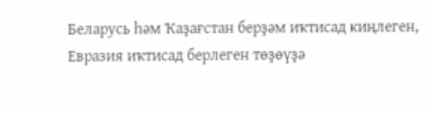Беларусь һәм Ҡаҙағстан берҙәм иҡтисад киңлеген, Евразия иҡтисад берлеген төҙөүҙә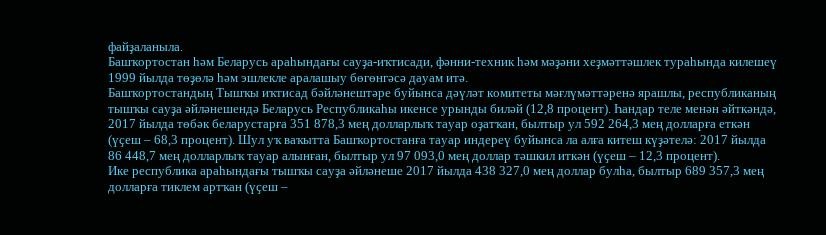файҙаланыла.
Башҡортостан һәм Беларусь араһындағы сауҙа-иҡтисади, фәнни-техник һәм мәҙәни хеҙмәттәшлек тураһында килешеү 1999 йылда төҙөлә һәм эшлекле аралашыу бөгөнгәсә дауам итә.
Башҡортостандың Тышҡы иҡтисад бәйләнештәре буйынса дәүләт комитеты мәғлүмәттәренә ярашлы, республиканың тышҡы сауҙа әйләнешендә Беларусь Республикаһы икенсе урынды биләй (12,8 процент). Һандар теле менән әйткәндә, 2017 йылда төбәк беларустарға 351 878,3 мең долларлыҡ тауар оҙатҡан, былтыр ул 592 264,3 мең долларға еткән (үҫеш – 68,3 процент). Шул уҡ ваҡытта Башҡортостанға тауар индереү буйынса ла алға китеш күҙәтелә: 2017 йылда 86 448,7 мең долларлыҡ тауар алынған, былтыр ул 97 093,0 мең доллар тәшкил иткән (үҫеш – 12,3 процент).
Ике республика араһындағы тышҡы сауҙа әйләнеше 2017 йылда 438 327,0 мең доллар булһа, былтыр 689 357,3 мең долларға тиклем артҡан (үҫеш –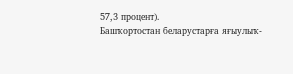57,3 процент).
Башҡортостан беларустарға яғыулыҡ-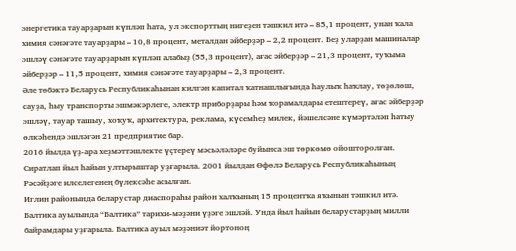энергетика тауарҙарын күпләп һата, ул экспорттың нигеҙен тәшкил итә – 85,1 процент, унан ҡала химия сәнәғәте тауарҙары – 10,8 процент, металдан әйберҙәр – 2,2 процент. Беҙ уларҙан машиналар эшләү сәнәғәте тауарҙарын күпләп алабыҙ (55,3 процент), ағас әйберҙәр – 21,3 процент, туҡыма әйберҙәр – 11,5 процент, химия сәнәғәте тауарҙары – 2,3 процент.
Әле төбәктә Беларусь Республикаһынан килгән капитал ҡатнашлығында һаулыҡ һаҡлау, төҙөлөш, сауҙа, һыу транспорты эшмәкәрлеге, электр приборҙары һәм ҡорамалдары етештереү, ағас әйберҙәр эшләү, тауар ташыу, хоҡуҡ, архитектура, реклама, күсемһеҙ милек, йәшелсәне күмәртәләп һатыу өлкәһендә эшләгән 21 предприятие бар.
2016 йылда үҙ-ара хеҙмәттәшлекте үҫтереү мәсьәләләре буйынса эш төркөмө ойошторолған. Сиратлап йыл һайын ултырыштар уҙғарыла. 2001 йылдан Өфөлә Беларусь Республикаһының Рәсәйҙәге илселегенең бүлексәһе асылған.
Иглин районында беларустар диаспораһы район халҡының 15 процентҡа яҡынын тәшкил итә. Балтика ауылында “Балтика” тарихи-мәҙәни үҙәге эшләй. Унда йыл һайын беларустарҙың милли байрамдары уҙғарыла. Балтика ауыл мәҙәниәт йортоноң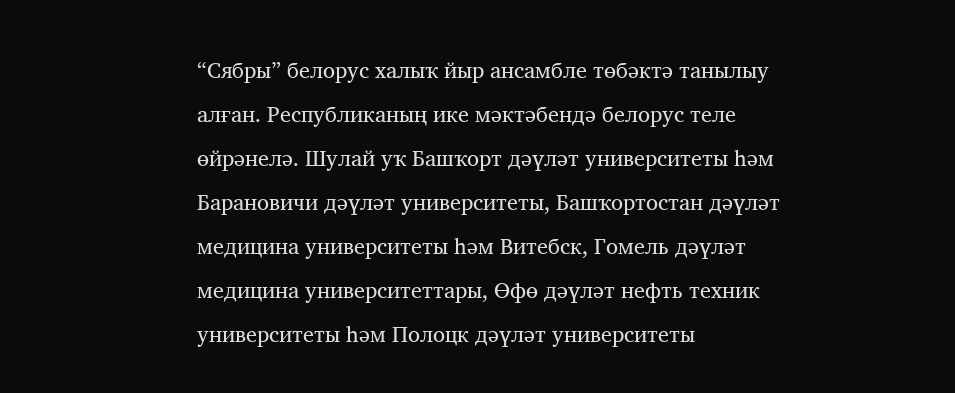“Сябры” белорус халыҡ йыр ансамбле төбәктә танылыу алған. Республиканың ике мәктәбендә белорус теле өйрәнелә. Шулай уҡ Башҡорт дәүләт университеты һәм Барановичи дәүләт университеты, Башҡортостан дәүләт медицина университеты һәм Витебск, Гомель дәүләт медицина университеттары, Өфө дәүләт нефть техник университеты һәм Полоцк дәүләт университеты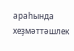араһында хеҙмәттәшлек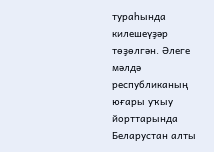тураһында килешеүҙәр төҙөлгән. Әлеге мәлдә республиканың юғары уҡыу йорттарында Беларустан алты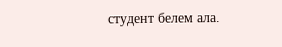студент белем ала.